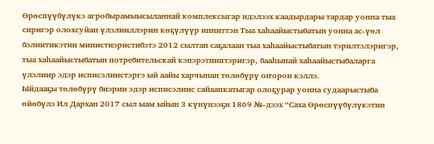Өрөспүүбүлүкэ агробырамыысыланнай комплексыгар идэлээх каадырдары тардар уонна тыа сиригэр олохсуйан үлэлииллэрин көҕүлүүр инниттэн Тыа хаһаайыстыбатын уонна ас-үөл бэлиитикэтин министиэристибэтэ 2012 сылтан саҕалаан тыа хаһаайыстыбатын тэрилтэлэригэр, тыа хаһаайыстыбатын потребительскай кэпэрэтииптэригэр, бааһынай хаһаайыстыбаларга үлэлиир эдэр исписэлиистэргэ ый аайы харчынан төлөбүрү оҥорон кэллэ.
Ыйдааҕы төлөбүрү биэрии эдэр исписэлиис сайаапкатыгар олоҕурар уонна судаарыстыба өйөбүлэ Ил Дархан 2017 сыл ыам ыйын 3 күнүнээҕи 1869 №-дээх “Саха Өрөспүүбүлүкэтин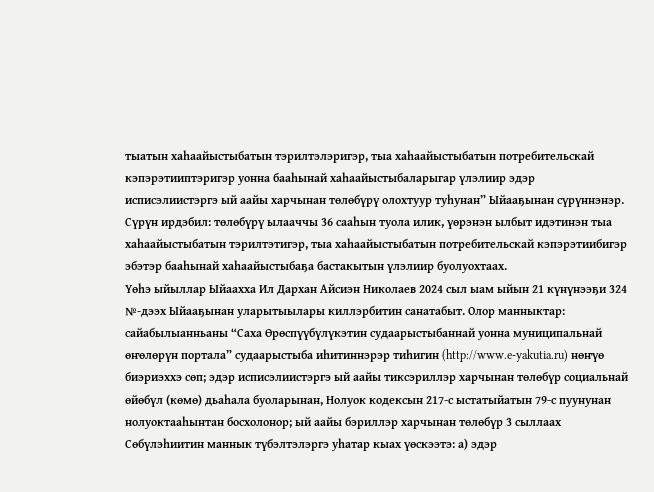тыатын хаһаайыстыбатын тэрилтэлэригэр, тыа хаһаайыстыбатын потребительскай кэпэрэтииптэригэр уонна бааһынай хаһаайыстыбаларыгар үлэлиир эдэр исписэлиистэргэ ый аайы харчынан төлөбүрү олохтуур туһунан” Ыйааҕынан сүрүннэнэр. Сүрүн ирдэбил: төлөбүрү ылааччы 36 сааһын туола илик, үөрэнэн ылбыт идэтинэн тыа хаһаайыстыбатын тэрилтэтигэр, тыа хаһаайыстыбатын потребительскай кэпэрэтиибигэр эбэтэр бааһынай хаһаайыстыбаҕа бастакытын үлэлиир буолуохтаах.
Үөһэ ыйыллар Ыйаахха Ил Дархан Айсиэн Николаев 2024 сыл ыам ыйын 21 күнүнээҕи 324 №-дээх Ыйааҕынан уларытыылары киллэрбитин санатабыт. Олор манныктар: сайабылыанньаны “Саха Өрөспүүбүлүкэтин судаарыстыбаннай уонна муниципальнай өҥөлөрүн портала” судаарыстыба иһитиннэрэр тиһигин (http://www.e-yakutia.ru) нөҥүө биэриэххэ сөп; эдэр исписэлиистэргэ ый аайы тиксэриллэр харчынан төлөбүр социальнай өйөбүл (көмө) дьаһала буоларынан, Нолуок кодексын 217-с ыстатыйатын 79-с пуунунан нолуоктааһынтан босхолонор; ый аайы бэриллэр харчынан төлөбүр 3 сыллаах Сөбүлэһиитин маннык түбэлтэлэргэ уһатар кыах үөскээтэ: а) эдэр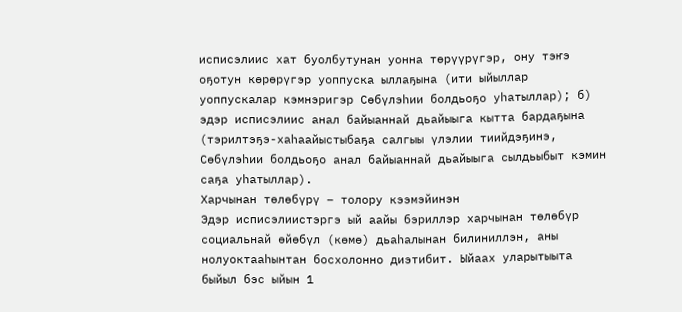исписэлиис хат буолбутунан уонна төрүүрүгэр, ону тэҥэ оҕотун көрөрүгэр уоппуска ыллаҕына (ити ыйыллар уоппускалар кэмнэригэр Сөбүлэһии болдьоҕо уһатыллар); б) эдэр исписэлиис анал байыаннай дьайыыга кытта бардаҕына (тэрилтэҕэ-хаһаайыстыбаҕа салгыы үлэлии тиийдэҕинэ, Сөбүлэһии болдьоҕо анал байыаннай дьайыыга сылдьыбыт кэмин саҕа уһатыллар).
Харчынан төлөбүрү – толору кээмэйинэн
Эдэр исписэлиистэргэ ый аайы бэриллэр харчынан төлөбүр социальнай өйөбүл (көмө) дьаһалынан билиниллэн, аны нолуоктааһынтан босхолонно диэтибит. Ыйаах уларытыыта быйыл бэс ыйын 1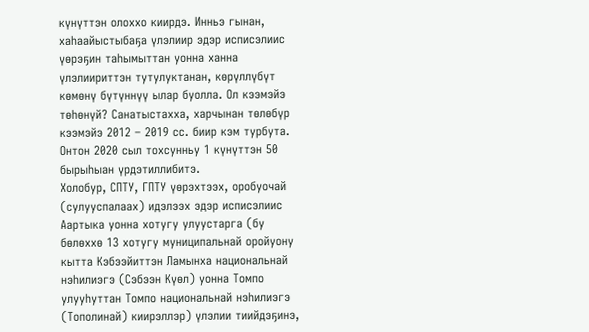күнүттэн олоххо киирдэ. Инньэ гынан, хаһаайыстыбаҕа үлэлиир эдэр исписэлиис үөрэҕин таһымыттан уонна ханна үлэлиириттэн тутулуктанан, көрүллүбүт көмөнү бүтүннүү ылар буолла. Ол кээмэйэ төһөнүй? Санатыстахха, харчынан төлөбүр кээмэйэ 2012 – 2019 сс. биир кэм турбута. Онтон 2020 сыл тохсунньу 1 күнүттэн 50 бырыһыан үрдэтиллибитэ.
Холобур, СПТУ, ГПТУ үөрэхтээх, оробуочай (сулууспалаах) идэлээх эдэр исписэлиис Аартыка уонна хотугу улуустарга (бу бөлөххө 13 хотугу муниципальнай оройуону кытта Кэбээйиттэн Ламынха национальнай нэһилиэгэ (Сэбээн Күөл) уонна Томпо улууһуттан Томпо национальнай нэһилиэгэ (Тополинай) киирэллэр) үлэлии тиийдэҕинэ,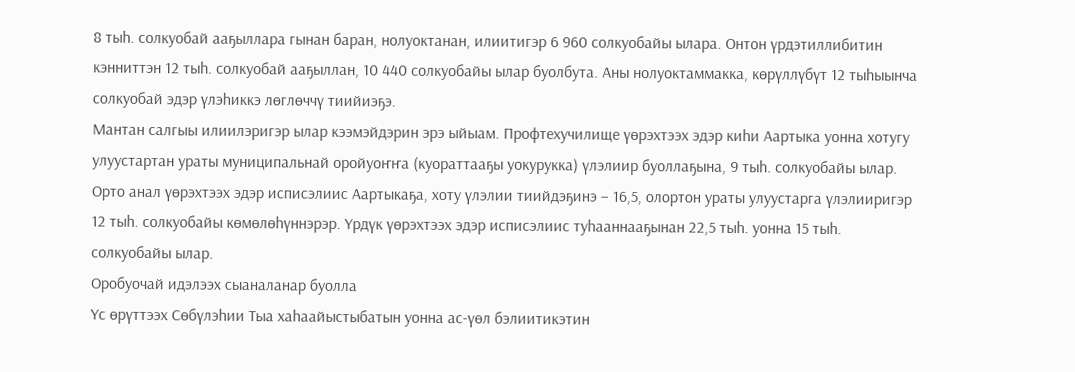8 тыһ. солкуобай ааҕыллара гынан баран, нолуоктанан, илиитигэр 6 960 солкуобайы ылара. Онтон үрдэтиллибитин кэнниттэн 12 тыһ. солкуобай ааҕыллан, 10 440 солкуобайы ылар буолбута. Аны нолуоктаммакка, көрүллүбүт 12 тыһыынча солкуобай эдэр үлэһиккэ лөглөччү тиийиэҕэ.
Мантан салгыы илиилэригэр ылар кээмэйдэрин эрэ ыйыам. Профтехучилище үөрэхтээх эдэр киһи Аартыка уонна хотугу улуустартан ураты муниципальнай оройуоҥҥа (куораттааҕы уокурукка) үлэлиир буоллаҕына, 9 тыһ. солкуобайы ылар. Орто анал үөрэхтээх эдэр исписэлиис Аартыкаҕа, хоту үлэлии тиийдэҕинэ – 16,5, олортон ураты улуустарга үлэлииригэр 12 тыһ. солкуобайы көмөлөһүннэрэр. Үрдүк үөрэхтээх эдэр исписэлиис туһааннааҕынан 22,5 тыһ. уонна 15 тыһ. солкуобайы ылар.
Оробуочай идэлээх сыаналанар буолла
Үс өрүттээх Сөбүлэһии Тыа хаһаайыстыбатын уонна ас-үөл бэлиитикэтин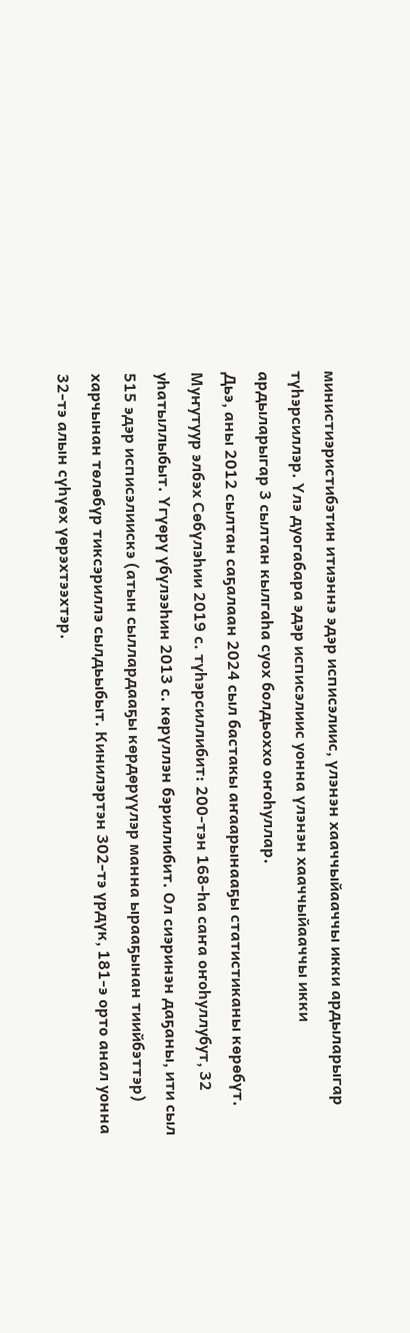министиэристибэтин итиэннэ эдэр исписэлиис, үлэнэн хааччыйааччы икки ардыларыгар түһэрсиллэр. Үлэ дуогабара эдэр исписэлиис уонна үлэнэн хааччыйааччы икки ардыларыгар 3 сылтан кылгаһа суох болдьоххо оҥоһуллар.
Дьэ, аны 2012 сылтан саҕалаан 2024 сыл бастакы аҥаарынааҕы статистиканы көрөбүт. Муҥутуур элбэх Сөбүлэһии 2019 с. түһэрсиллибит: 200-тэн 168-һа саҥа оҥоһуллубут, 32 уһатыллыбыт. Үгүөрү үбүлээһин 2013 с. көрүллэн бэриллибит. Ол сиэринэн даҕаны, ити сыл 515 эдэр исписэлиискэ (атын сыллардааҕы көрдөрүүлэр манна ырааҕынан тиийбэттэр) харчынан төлөбүр тиксэриллэ сылдьыбыт. Кинилэртэн 302-тэ үрдүк, 181-э орто анал уонна 32-тэ алын сүһүөх үөрэхтээхтэр.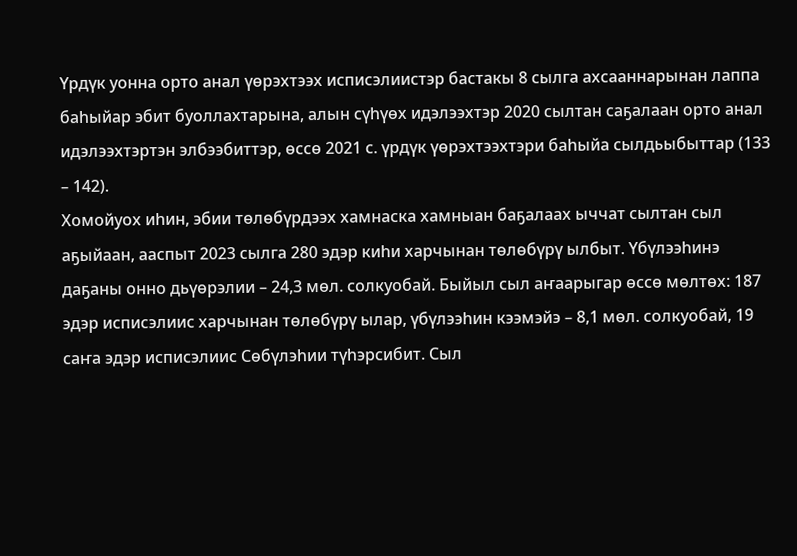Үрдүк уонна орто анал үөрэхтээх исписэлиистэр бастакы 8 сылга ахсааннарынан лаппа баһыйар эбит буоллахтарына, алын сүһүөх идэлээхтэр 2020 сылтан саҕалаан орто анал идэлээхтэртэн элбээбиттэр, өссө 2021 с. үрдүк үөрэхтээхтэри баһыйа сылдьыбыттар (133 – 142).
Хомойуох иһин, эбии төлөбүрдээх хамнаска хамныан баҕалаах ыччат сылтан сыл аҕыйаан, ааспыт 2023 сылга 280 эдэр киһи харчынан төлөбүрү ылбыт. Үбүлээһинэ даҕаны онно дьүөрэлии – 24,3 мөл. солкуобай. Быйыл сыл аҥаарыгар өссө мөлтөх: 187 эдэр исписэлиис харчынан төлөбүрү ылар, үбүлээһин кээмэйэ – 8,1 мөл. солкуобай, 19 саҥа эдэр исписэлиис Сөбүлэһии түһэрсибит. Сыл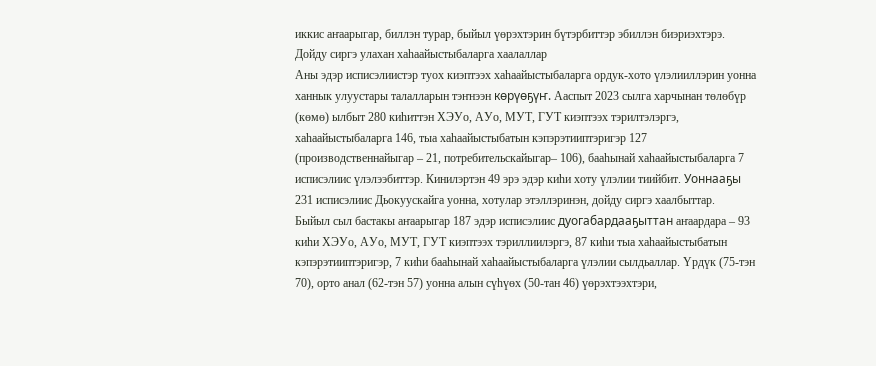иккис аҥаарыгар, биллэн турар, быйыл үөрэхтэрин бүтэрбиттэр эбиллэн биэриэхтэрэ.
Дойду сиргэ улахан хаһаайыстыбаларга хаалаллар
Аны эдэр исписэлиистэр туох киэптээх хаһаайыстыбаларга ордук-хото үлэлииллэрин уонна ханнык улуустары талалларын тэҥнээн көрүөҕүҥ. Ааспыт 2023 сылга харчынан төлөбүр (көмө) ылбыт 280 киһиттэн ХЭУо, АУо, МУТ, ГУТ киэптээх тэрилтэлэргэ, хаһаайыстыбаларга 146, тыа хаһаайыстыбатын кэпэрэтииптэригэр 127 (производственнайыгар – 21, потребительскайыгар– 106), бааһынай хаһаайыстыбаларга 7 исписэлиис үлэлээбиттэр. Кинилэртэн 49 эрэ эдэр киһи хоту үлэлии тиийбит. Уоннааҕы 231 исписэлиис Дьокуускайга уонна, хотулар этэллэринэн, дойду сиргэ хаалбыттар.
Быйыл сыл бастакы аҥаарыгар 187 эдэр исписэлиис дуогабардааҕыттан аҥаардара – 93 киһи ХЭУо, АУо, МУТ, ГУТ киэптээх тэриллиилэргэ, 87 киһи тыа хаһаайыстыбатын кэпэрэтииптэригэр, 7 киһи бааһынай хаһаайыстыбаларга үлэлии сылдьаллар. Үрдүк (75-тэн 70), орто анал (62-тэн 57) уонна алын сүһүөх (50-тан 46) үөрэхтээхтэри,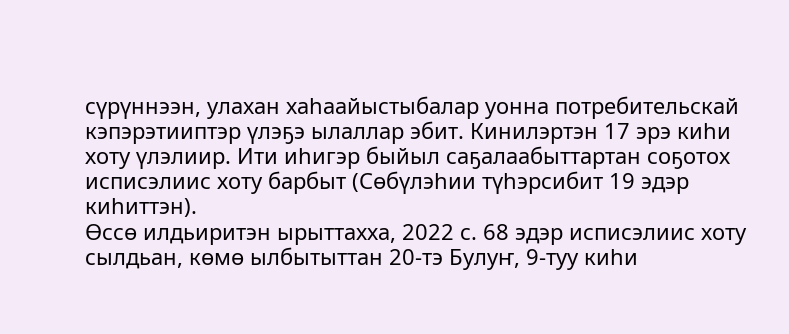сүрүннээн, улахан хаһаайыстыбалар уонна потребительскай кэпэрэтииптэр үлэҕэ ылаллар эбит. Кинилэртэн 17 эрэ киһи хоту үлэлиир. Ити иһигэр быйыл саҕалаабыттартан соҕотох исписэлиис хоту барбыт (Сөбүлэһии түһэрсибит 19 эдэр киһиттэн).
Өссө илдьиритэн ырыттахха, 2022 с. 68 эдэр исписэлиис хоту сылдьан, көмө ылбытыттан 20-тэ Булуҥ, 9-туу киһи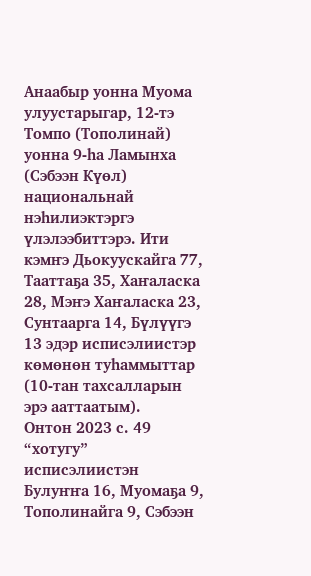Анаабыр уонна Муома улуустарыгар, 12-тэ Томпо (Тополинай) уонна 9-һа Ламынха (Сэбээн Күөл) национальнай нэһилиэктэргэ үлэлээбиттэрэ. Ити кэмҥэ Дьокуускайга 77, Тааттаҕа 35, Хаҥаласка 28, Мэҥэ Хаҥаласка 23, Сунтаарга 14, Бүлүүгэ 13 эдэр исписэлиистэр көмөнөн туһаммыттар (10-тан тахсалларын эрэ ааттаатым).
Онтон 2023 с. 49 “хотугу” исписэлиистэн Булуҥҥа 16, Муомаҕа 9, Тополинайга 9, Сэбээн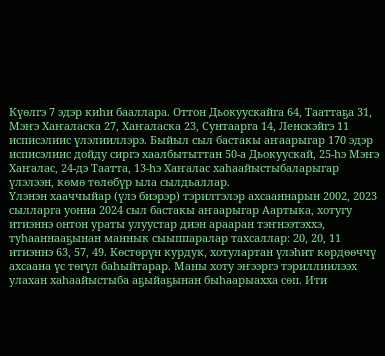Күөлгэ 7 эдэр киһи бааллара. Оттон Дьокуускайга 64, Тааттаҕа 31, Мэҥэ Хаҥаласка 27, Хаҥаласка 23, Сунтаарга 14, Ленскэйгэ 11 исписэлиис үлэлииллэрэ. Быйыл сыл бастакы аҥаарыгар 170 эдэр исписэлиис дойду сиргэ хаалбытыттан 50-а Дьокуускай, 25-һэ Мэҥэ Хаҥалас, 24-дэ Таатта, 13-һэ Хаҥалас хаһаайыстыбаларыгар үлэлээн, көмө төлөбүр ыла сылдьаллар.
Үлэнэн хааччыйар (үлэ биэрэр) тэрилтэлэр ахсааннарын 2002, 2023 сылларга уонна 2024 сыл бастакы аҥаарыгар Аартыка, хотугу итиэннэ онтон ураты улуустар диэн арааран тэҥнээтэххэ, туһааннааҕынан маннык сыыппаралар тахсаллар: 20, 20, 11 итиэннэ 63, 57, 49. Көстөрүн курдук, хотулартан үлэһит көрдөөччү ахсаана үс төгүл баһыйтарар. Маны хоту эҥээргэ тэриллиилээх улахан хаһаайыстыба аҕыйаҕынан быһаарыахха сөп. Ити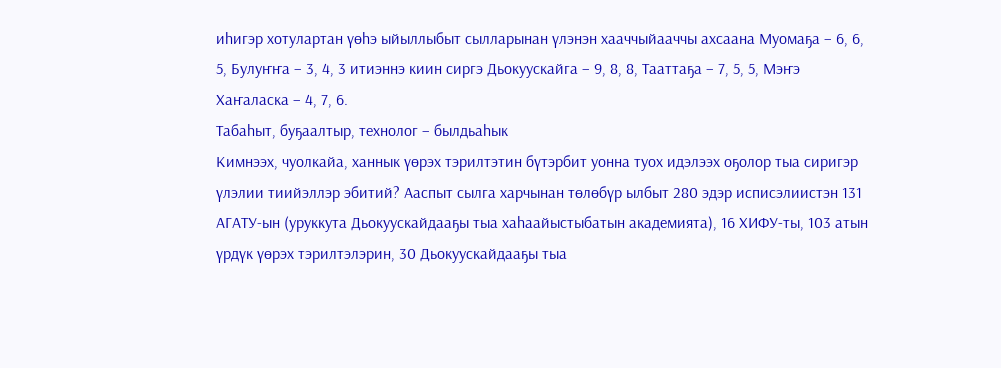иһигэр хотулартан үөһэ ыйыллыбыт сылларынан үлэнэн хааччыйааччы ахсаана Муомаҕа – 6, 6, 5, Булуҥҥа – 3, 4, 3 итиэннэ киин сиргэ Дьокуускайга – 9, 8, 8, Тааттаҕа – 7, 5, 5, Мэҥэ Хаҥаласка – 4, 7, 6.
Табаһыт, буҕаалтыр, технолог – былдьаһык
Кимнээх, чуолкайа, ханнык үөрэх тэрилтэтин бүтэрбит уонна туох идэлээх оҕолор тыа сиригэр үлэлии тиийэллэр эбитий? Ааспыт сылга харчынан төлөбүр ылбыт 280 эдэр исписэлиистэн 131 АГАТУ-ын (уруккута Дьокуускайдааҕы тыа хаһаайыстыбатын академията), 16 ХИФУ-ты, 103 атын үрдүк үөрэх тэрилтэлэрин, 30 Дьокуускайдааҕы тыа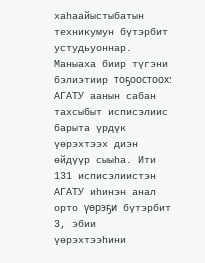хаһаайыстыбатын техникумун бүтэрбит устудьуоннар. Маныаха биир түгэни бэлиэтиир тоҕоостоох: АГАТУ аанын сабан тахсыбыт исписэлиис барыта үрдүк үөрэхтээх диэн өйдүүр сыыһа. Ити 131 исписэлиистэн АГАТУ иһинэн анал орто үөрэҕи бүтэрбит 3, эбии үөрэхтээһини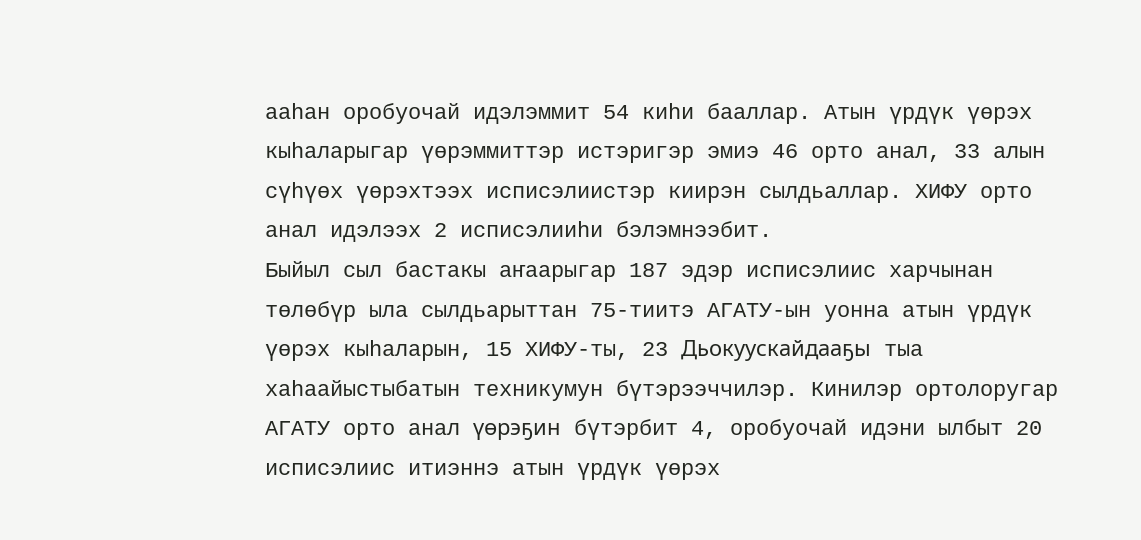ааһан оробуочай идэлэммит 54 киһи бааллар. Атын үрдүк үөрэх кыһаларыгар үөрэммиттэр истэригэр эмиэ 46 орто анал, 33 алын сүһүөх үөрэхтээх исписэлиистэр киирэн сылдьаллар. ХИФУ орто анал идэлээх 2 исписэлииһи бэлэмнээбит.
Быйыл сыл бастакы аҥаарыгар 187 эдэр исписэлиис харчынан төлөбүр ыла сылдьарыттан 75-тиитэ АГАТУ-ын уонна атын үрдүк үөрэх кыһаларын, 15 ХИФУ-ты, 23 Дьокуускайдааҕы тыа хаһаайыстыбатын техникумун бүтэрээччилэр. Кинилэр ортолоругар АГАТУ орто анал үөрэҕин бүтэрбит 4, оробуочай идэни ылбыт 20 исписэлиис итиэннэ атын үрдүк үөрэх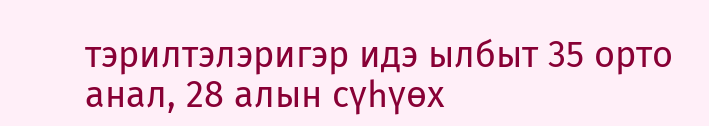тэрилтэлэригэр идэ ылбыт 35 орто анал, 28 алын сүһүөх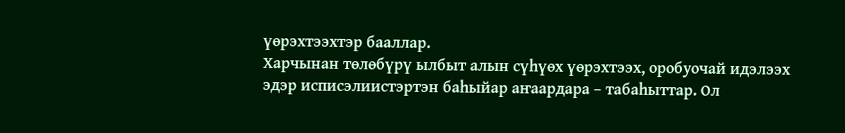үөрэхтээхтэр бааллар.
Харчынан төлөбүрү ылбыт алын сүһүөх үөрэхтээх, оробуочай идэлээх эдэр исписэлиистэртэн баһыйар аҥаардара – табаһыттар. Ол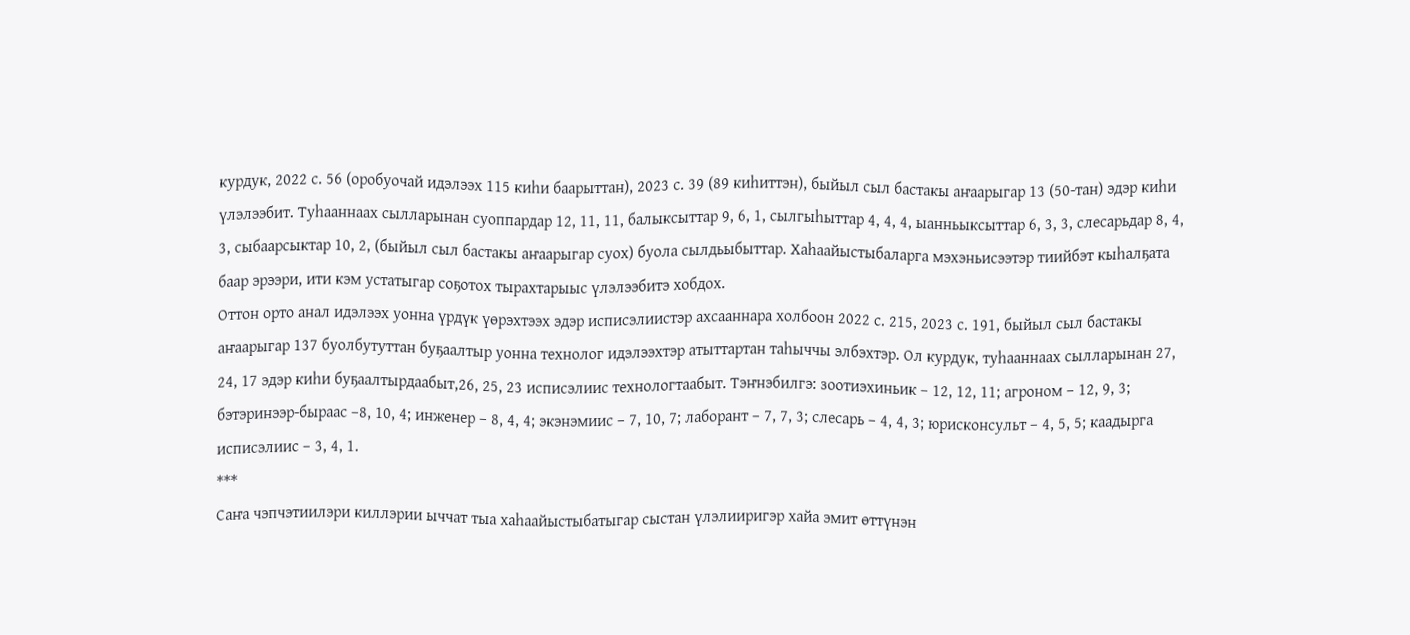курдук, 2022 с. 56 (оробуочай идэлээх 115 киһи баарыттан), 2023 с. 39 (89 киһиттэн), быйыл сыл бастакы аҥаарыгар 13 (50-тан) эдэр киһи үлэлээбит. Туһааннаах сылларынан суоппардар 12, 11, 11, балыксыттар 9, 6, 1, сылгыһыттар 4, 4, 4, ыанньыксыттар 6, 3, 3, слесарьдар 8, 4, 3, сыбаарсыктар 10, 2, (быйыл сыл бастакы аҥаарыгар суох) буола сылдьыбыттар. Хаһаайыстыбаларга мэхэньисээтэр тиийбэт кыһалҕата баар эрээри, ити кэм устатыгар соҕотох тырахтарыыс үлэлээбитэ хобдох.
Оттон орто анал идэлээх уонна үрдүк үөрэхтээх эдэр исписэлиистэр ахсааннара холбоон 2022 с. 215, 2023 с. 191, быйыл сыл бастакы аҥаарыгар 137 буолбутуттан буҕаалтыр уонна технолог идэлээхтэр атыттартан таһыччы элбэхтэр. Ол курдук, туһааннаах сылларынан 27, 24, 17 эдэр киһи буҕаалтырдаабыт,26, 25, 23 исписэлиис технологтаабыт. Тэҥнэбилгэ: зоотиэхиньик – 12, 12, 11; агроном – 12, 9, 3; бэтэринээр-быраас –8, 10, 4; инженер – 8, 4, 4; экэнэмиис – 7, 10, 7; лаборант – 7, 7, 3; слесарь – 4, 4, 3; юрисконсульт – 4, 5, 5; каадырга исписэлиис – 3, 4, 1.
***
Саҥа чэпчэтиилэри киллэрии ыччат тыа хаһаайыстыбатыгар сыстан үлэлииригэр хайа эмит өттүнэн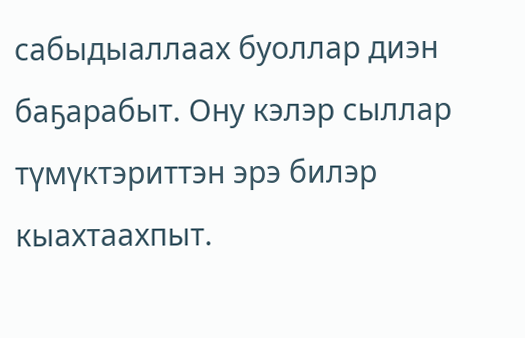сабыдыаллаах буоллар диэн баҕарабыт. Ону кэлэр сыллар түмүктэриттэн эрэ билэр кыахтаахпыт.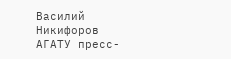Василий Никифоров
АГАТУ пресс-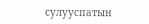сулууспатын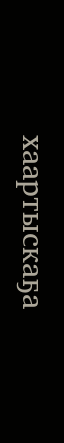хаартыскаҕа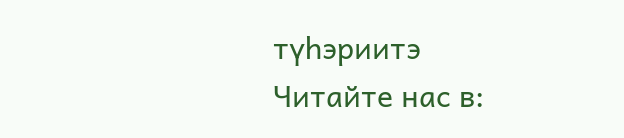түһэриитэ
Читайте нас в: